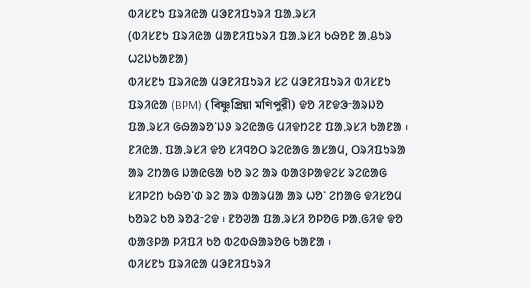ᱵᱤᱥᱱᱩ ᱯᱨᱤᱭᱟ ᱢᱳᱱᱤᱯᱩᱨᱤ ᱯᱟᱹᱨᱥᱤ
(ᱵᱤᱥᱱᱩ ᱯᱨᱤᱭᱟ ᱢᱟᱱᱤᱯᱩᱨᱤ ᱯᱟᱹᱨᱥᱤ ᱠᱷᱚᱱ ᱟᱹᱪᱩᱨ ᱦᱮᱡᱠᱟᱱᱟ)
ᱵᱤᱥᱱᱩ ᱯᱨᱤᱭᱟ ᱢᱳᱱᱤᱯᱩᱨᱤ ᱥᱮ ᱢᱳᱱᱤᱯᱩᱨᱤ ᱵᱤᱥᱱᱩ ᱯᱨᱤᱭᱟ (BPM) (বিষ্ণুপ্রিয়া মণিপুরী) ᱫᱚ ᱤᱱᱫᱳᱼᱟᱨᱡᱚ ᱯᱟᱹᱨᱥᱤ ᱜᱷᱟᱨᱚᱸᱡᱽ ᱨᱮᱭᱟᱜ ᱢᱤᱫᱴᱮᱱ ᱯᱟᱹᱨᱥᱤ ᱠᱟᱱᱟ ᱾ ᱱᱤᱭᱟᱹ ᱯᱟᱹᱨᱥᱤ ᱫᱚ ᱥᱤᱧᱚᱛ ᱨᱮᱭᱟᱜ ᱟᱥᱟᱢ, ᱛᱨᱤᱯᱩᱨᱟ ᱟᱨ ᱮᱴᱟᱜ ᱡᱟᱭᱜᱟ ᱠᱚ ᱨᱮ ᱟᱨ ᱵᱟᱝᱞᱟᱫᱮᱥ ᱨᱮᱭᱟᱜ ᱥᱤᱞᱮᱴ ᱠᱷᱚᱸᱰ ᱨᱮ ᱟᱨ ᱵᱟᱨᱢᱟ ᱟᱨ ᱦᱚᱸ ᱮᱴᱟᱜ ᱫᱤᱥᱚᱢ ᱠᱚᱨᱮ ᱠᱚ ᱨᱚᱲᱼᱮᱫ ᱾ ᱱᱚᱣᱟ ᱯᱟᱹᱨᱥᱤ ᱚᱞᱚᱜ ᱞᱟᱹᱜᱤᱫ ᱫᱚ ᱵᱟᱝᱞᱟ ᱞᱤᱯᱤ ᱠᱚ ᱵᱮᱵᱷᱟᱨᱚᱜ ᱠᱟᱱᱟ ᱾
ᱵᱤᱥᱱᱩ ᱯᱨᱤᱭᱟ ᱢᱳᱱᱤᱯᱩᱨᱤ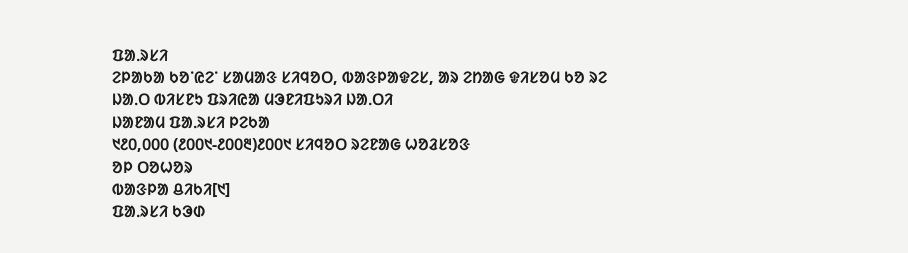ᱯᱟᱹᱨᱥᱤ
ᱮᱞᱟᱠᱟ ᱠᱚᱸᱭᱮᱸ ᱥᱟᱢᱟᱝ ᱥᱤᱧᱚᱛ, ᱵᱟᱝᱞᱟᱫᱮᱥ, ᱟᱨ ᱮᱴᱟᱜ ᱫᱤᱥᱚᱢ ᱠᱚ ᱨᱮ
ᱡᱟᱹᱛ ᱵᱤᱥᱱᱩ ᱯᱨᱤᱭᱟ ᱢᱳᱱᱤᱯᱩᱨᱤ ᱡᱟᱹᱛᱤ
ᱡᱟᱱᱟᱢ ᱯᱟᱹᱨᱥᱤ ᱞᱮᱠᱟ
᱑᱒᱐,᱐᱐᱐ (᱒᱐᱐᱑-᱒᱐᱐᱓)᱒᱐᱐᱑ ᱥᱤᱧᱚᱛ ᱨᱮᱱᱟᱜ ᱦᱚᱲᱥᱚᱝ
ᱚᱞ ᱛᱚᱦᱚᱨ
ᱵᱟᱝᱞᱟ ᱪᱤᱠᱤ[᱑]
ᱯᱟᱹᱨᱥᱤ ᱠᱳᱰ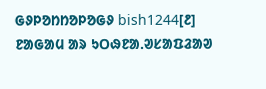ᱜᱽᱞᱚᱴᱴᱚᱞᱚᱜᱽ bish1244[᱒]
ᱱᱟᱜᱟᱢ ᱟᱨ ᱩᱛᱷᱱᱟᱹᱣᱥᱟᱯᱲᱟᱣ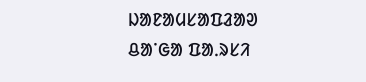ᱡᱟᱱᱟᱢᱥᱟᱯᱲᱟᱣ
ᱪᱟᱸᱜᱟ ᱯᱟᱹᱨᱥᱤ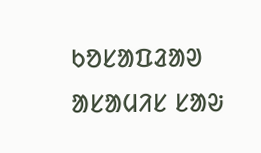ᱠᱚᱥᱟᱯᱲᱟᱣ
ᱟᱥᱟᱢᱤᱥ ᱥᱟᱶ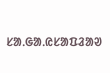ᱥᱟᱹᱜᱟᱹᱭᱥᱟᱯᱲᱟᱣ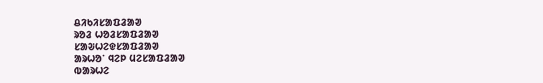ᱪᱤᱠᱤᱥᱟᱯᱲᱟᱣ
ᱨᱚᱲ ᱦᱚᱲᱥᱟᱯᱲᱟᱣ
ᱥᱟᱶᱦᱮᱫᱥᱟᱯᱲᱟᱣ
ᱟᱨᱦᱚᱸ ᱧᱮᱞ ᱢᱮᱥᱟᱯᱲᱟᱣ
ᱵᱟᱨᱦᱮ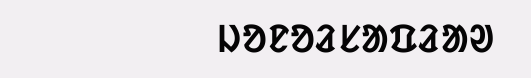ᱡᱚᱱᱚᱲᱥᱟᱯᱲᱟᱣ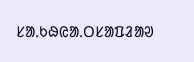ᱥᱟᱹᱠᱷᱭᱟᱹᱛᱥᱟᱯᱲᱟᱣ